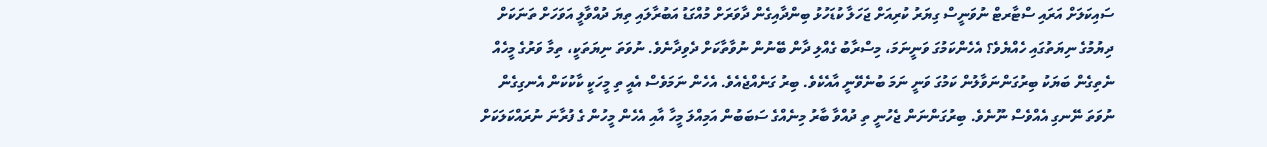ސައިކަލަށް އަރައި ސްޓާރޓް ނުވަނީސް ގިޔަރު ކުރިއަށް ޖަހަލާ ކުޑަހުޅު ބިންދާއިގެން ދާވަރަށް މުއްގަޑު އަބުރާލައި ތިޔަ ދުއްވާލީ އަވަހަށް ތަނަކަށް ދިޔުމުގެ ނިޔަތުގައި ހެއްޔެވެ؟ އެހެންކަމުގަ ވަނީނަމަ، މިސްރާބު ގެއްލި ދާން ބޭނުން ނުވާތާކަށް ދެވިދާނެވެ. ނުވަތަ ނިޔަތަކީ، ތިމާ ވަރުގެ މީހެއް ނެތިގެން ބަޔަކު ބިރުގަންނަވާލުން ކަމުގަ ވަނީ ނަމަ ބުނެވޭނީ އާއެކެވެ. ބިރު ގަނެއްޖެއެވެ. އެހެން ނަމަވެސް އެއީ ތި މީހަކީ ކާކުކަން އެނގިގެން ނުވަތަ ނޭނގި އެއްވެސް ނޫނެވެ. ބިރުގަންނަން ޖެހުނީ ތި ދުއްވާ ބާރު މިނެއްގެ ސަބަބުން އަމިއްލަ މީހާ އާއި އެހެން މީހުން ގެ ފުރާނަ ނުރައްކަލަކަށް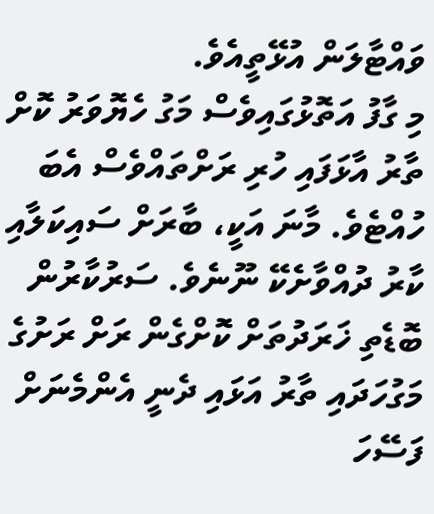ވައްޓާލަން އުޅޭތީއެވެ.
މި ގާފު އަތޮޅުގައިވެސް މަގު ހެޔޮވަރު ކޮށް ތާރު އާޅަފައި ހުރި ރަށްތައްވެސް އެބަ ހުއްޓެވެ. މާނަ އަކީ، ބާރަށް ސައިކަލާއި ކާރު ދުއްވާށެކޭ ނޫނެވެ. ސަރުކާރުން ބޮޑެތި ޚަރަދުތަށް ކޮށްގެން ރަށް ރަށުގެ މަގުހަދައި ތާރު އަޅައި ދެނީ އެންމެނަށް ފަސޭހަ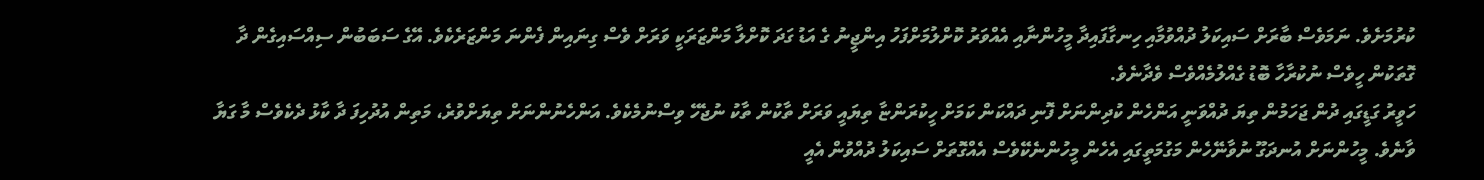ކުރުމަށެވެ. ނަމަވެސް ބާރަށް ސައިކަލު ދުއްވުމާއި ހިނގާފައިދާ މީހުންނާއި އެއްވަރު ކޮށްލުމަށްފަހު އިންޖީނު ގެ އަޑު ގަދަ ކޮށްލާ މަންޒަރަކީ ވަރަށް ވެސް ގިނައިން ފެންނަ މަންޒަރެކެވެ. އޭގެ ސަބަބުން ސިއްސައިގެން ދާ ގޮތަކުން ހީވެސް ނުކުރާހާ ބޮޑު ގެއްލުމެއްވެސް ވެދާނެވެ.
ހަވީރު ގަޑީގައި ދުން ޖަހަމުން ތިޔަ ދުއްވަނީ އަންހެން ކުދިންނަށް ފޮނި ދައްކަން ކަމަށް ހީކުރަންޏާ ތިޔައީ ވަރަށް ތާކުން ތާކު ނުޖެހޭ ވިސްނުމެކެވެ. އަންހެނުންނަށް ތިޔަށްވުރެ، މަތިން އުދުހިފަ ދާ ކާޅު ދެކެވެސް މާ ގަޔާ ވާނެވެ. މީހުންނަށް އުނދަގޫ ނުވާނޭހެން މަގުމަތީގައި އެހެން މީހުންނެކޭވެސް އެއްގޮތަށް ސައިކަލު ދުއްވުން އެއީ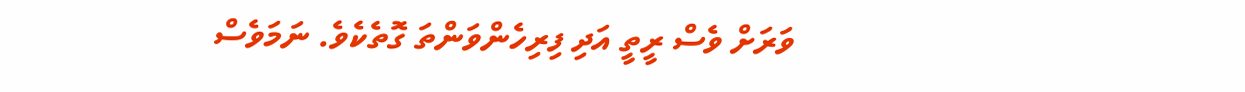ވަރަށް ވެސް ރީތީ އަދި ފިރިހެންވަންތަ ގޮތެކެވެ. ނަމަވެސް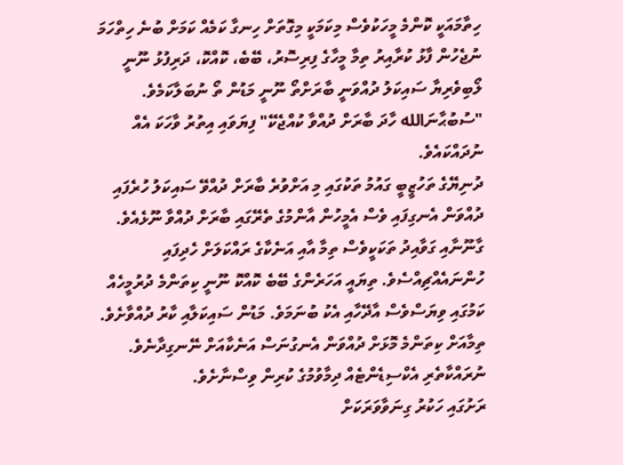ހިތާމައަކީ ކޮންމެ މީހަކުވެސް މިކަމަކީ މިގޮތަށް ހިނގާ ކަމެއް ކަމަށް ބުނެ ހިތްހަމަ ނުޖެހުން ފާޅު ކުރާއިރު ތިމާ މީހާގެ ފިރިސޮރު، ބޭބެ، ކޮއްކޮ، ދަރިފުޅު ނޫނީ ލޯބިވެރިޔާ ސައިކަލު ދުއްވަނީ ބާރަށްތޯ ނޫނީ މަޑުން ތޯ ނުބަލާކަމެވެ. "ސުބުޙާނަالله ހާދަ ބާރަށް ދުއްވާ ކުއްޖެކޭ" ފިޔަވައި އިތުރު ވާހަކަ އެއް ނުދައްކައެވެ.
ދުނިޔޭގެ ތަހުޒީބީ ގައުމު ތަކުގައި މި އަށްވުރެ ބާރަށް ދުއްވޭ ސައިކަލު ހުރެފައި ދުއްވަން އެނގިފައި ވެސް އެމީހުން އާންމުގެ ތެރޭގައި ބާރަށް ދުއްވާ ނޫޅެއެވެ. ގާނޫނާއި ގަވާއިދު ތަކަކީވެސް ތިމާ އާއި އަނެކާގެ ރައްކަލަށް ހެދިފައި ހުންނައެއްޗިއްސެވެ. ތިޔައީ އަހަރެންގެ ބޭބެ ކޮއްކޮ ނޫނީ ކިތަންމެ ދުރުމީހެއް ކަމުގައި ވިޔަސްވެސް އާދޭހާއި އެކު ބުނަމަވެ. މަޑުން ސައިކަލާއި ކާރު ދުއްވާށެވެ. ތިމާއަށް ކިތަންމެ މޮޅަށް ދުއްވަން އެނގުނަސް އަނެކާއަށް ނޭނގިދާނެވެ. ނުރައްކާތެރި އެކްސިޑެންޓެއް ދިމާވުމުގެ ކުރިން ވިސްނާށެވެ.
ރަށުގައި ހަކުރު ގިނަވާވަރަކަށް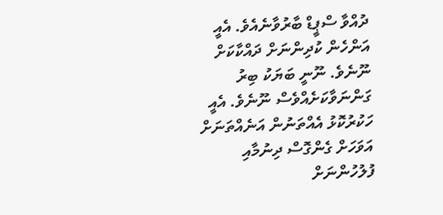ދުއްވާ ސްޕީޑް ބާރުވާނެއެވެ. އެއީ އަންހެން ކުދިންނަށް ދައްކާކަށް ނޫނެވެ. ނޫނީ ބަޔަކު ބިރު ގަންނަވާކަށެއްވެސް ނޫނެވެ. އެއީ ހަކުރުކޮޅު އެއްތަނުން އަނެއްތަނަށް އަވަހަށް ގެންގޮސް ދިނުމާއި ފުލުހުންނަށް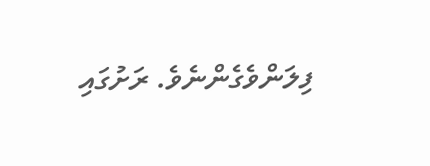ފިލަންވެގެންނެވެ. ރަށުގައި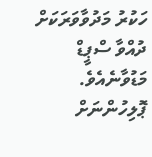ހަކުރު މަދުވާވަރަކަށް ދުއްވާ ސްޕީޑް މަޑުވާނެއެވެ. ޕޮލިހުންނަށް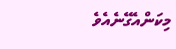މިކަންއެގޭނެއެވެ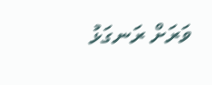ވަރަށް ރަނގަޅު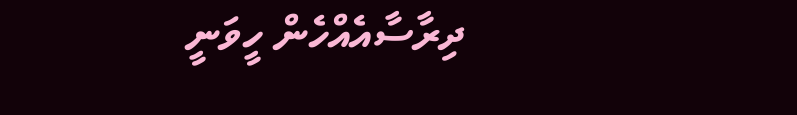ދިރާސާއެއްހެން ހީވަނީ